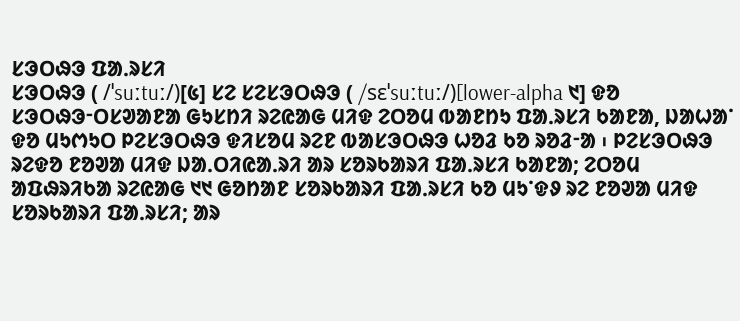ᱥᱳᱛᱷᱳ ᱯᱟᱹᱨᱥᱤ
ᱥᱳᱛᱷᱳ ( /ˈsuːtuː/)[᱕] ᱥᱮ ᱥᱮᱥᱳᱛᱷᱳ ( /sɛˈsuːtuː/)[lower-alpha ᱑] ᱫᱚ ᱥᱳᱛᱷᱳᱼᱛᱥᱣᱟᱱᱟ ᱜᱩᱥᱴᱤ ᱨᱮᱭᱟᱜ ᱢᱤᱫ ᱮᱛᱚᱢ ᱵᱟᱱᱴᱩ ᱯᱟᱹᱨᱥᱤ ᱠᱟᱱᱟ, ᱡᱟᱦᱟᱸ ᱫᱚ ᱢᱩᱬᱩᱛ ᱞᱮᱥᱳᱛᱷᱳ ᱫᱤᱥᱚᱢ ᱨᱮᱱ ᱵᱟᱥᱳᱛᱷᱳ ᱦᱚᱲ ᱠᱚ ᱨᱚᱲᱼᱟ ᱾ ᱞᱮᱥᱳᱛᱷᱳ ᱨᱮᱫᱚ ᱱᱚᱣᱟ ᱢᱤᱫ ᱡᱟᱹᱛᱤᱭᱟᱹᱨᱤ ᱟᱨ ᱥᱚᱨᱠᱟᱨᱤ ᱯᱟᱹᱨᱥᱤ ᱠᱟᱱᱟ; ᱮᱛᱚᱢ ᱟᱯᱷᱨᱤᱠᱟ ᱨᱮᱭᱟᱜ ᱑᱑ ᱜᱚᱴᱟᱱ ᱥᱚᱨᱠᱟᱨᱤ ᱯᱟᱹᱨᱥᱤ ᱠᱚ ᱢᱩᱸᱫᱽ ᱨᱮ ᱱᱚᱣᱟ ᱢᱤᱫ ᱥᱚᱨᱠᱟᱨᱤ ᱯᱟᱹᱨᱥᱤ; ᱟᱨ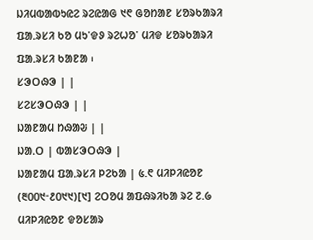ᱡᱤᱢᱵᱟᱵᱩᱭᱮ ᱨᱮᱭᱟᱜ ᱑᱖ ᱜᱚᱴᱟᱱ ᱥᱚᱨᱠᱟᱨᱤ ᱯᱟᱹᱨᱥᱤ ᱠᱚ ᱢᱩᱸᱫᱽ ᱨᱮᱦᱚᱸ ᱢᱤᱫ ᱥᱚᱨᱠᱟᱨᱤ ᱯᱟᱹᱨᱥᱤ ᱠᱟᱱᱟ ᱾
ᱥᱳᱛᱷᱳ | |
ᱥᱮᱥᱳᱛᱷᱳ | |
ᱡᱟᱱᱟᱢ ᱴᱷᱟᱶ | |
ᱡᱟᱹᱛ | ᱵᱟᱥᱳᱛᱷᱳ |
ᱡᱟᱱᱟᱢ ᱯᱟᱹᱨᱥᱤ ᱞᱮᱠᱟ | ᱕.᱖ ᱢᱤᱞᱤᱭᱚᱱ (᱓᱐᱐᱑ᱼ᱒᱐᱑᱑)[᱑] ᱮᱛᱚᱢ ᱟᱯᱷᱨᱤᱠᱟ ᱨᱮ ᱗.᱙ ᱢᱤᱞᱤᱭᱚᱱ ᱫᱚᱥᱟᱨ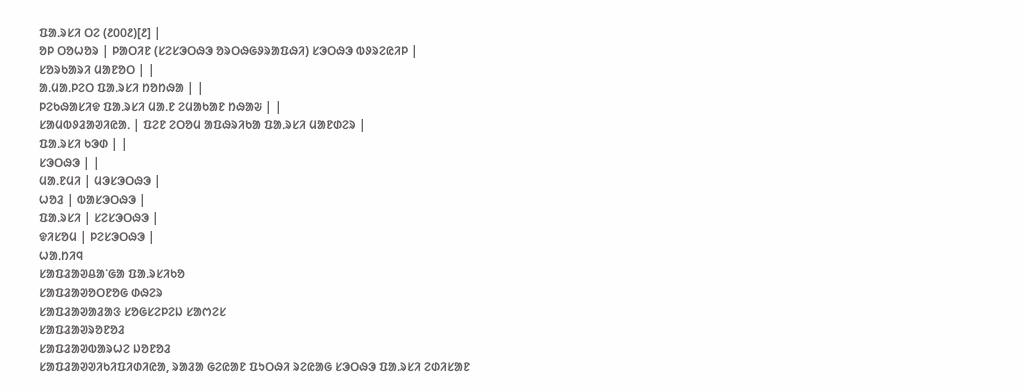ᱯᱟᱹᱨᱥᱤ ᱛᱮ (᱒᱐᱐᱒)[᱒] |
ᱚᱞ ᱛᱚᱦᱚᱨ | ᱞᱟᱛᱤᱱ (ᱥᱮᱥᱳᱛᱷᱳ ᱚᱨᱛᱷᱜᱽᱨᱟᱯᱷᱤ) ᱥᱳᱛᱷᱳ ᱵᱽᱨᱮᱭᱤᱞ |
ᱥᱚᱨᱠᱟᱨᱤ ᱢᱟᱱᱚᱛ | |
ᱟᱹᱢᱟᱹᱞᱮᱛ ᱯᱟᱹᱨᱥᱤ ᱴᱚᱴᱷᱟ | |
ᱞᱮᱠᱷᱟᱥᱤᱫ ᱯᱟᱹᱨᱥᱤ ᱢᱟᱹᱱ ᱮᱢᱟᱠᱟᱱ ᱴᱷᱟᱶ | |
ᱥᱟᱢᱵᱽᱲᱟᱣᱤᱭᱟᱹ | ᱯᱮᱱ ᱮᱛᱚᱢ ᱟᱯᱷᱨᱤᱠᱟ ᱯᱟᱹᱨᱥᱤ ᱢᱟᱱᱰᱮᱨ |
ᱯᱟᱹᱨᱥᱤ ᱠᱳᱰ | |
ᱥᱳᱛᱷᱳ | |
ᱢᱟᱹᱱᱢᱤ | ᱢᱳᱥᱳᱛᱷᱳ |
ᱦᱚᱲ | ᱵᱟᱥᱳᱛᱷᱳ |
ᱯᱟᱹᱨᱥᱤ | ᱥᱮᱥᱳᱛᱷᱳ |
ᱫᱤᱥᱚᱢ | ᱞᱮᱥᱳᱛᱷᱳ |
ᱦᱟᱹᱴᱤᱧ
ᱥᱟᱯᱲᱟᱣᱪᱟᱸᱜᱟ ᱯᱟᱹᱨᱥᱤᱠᱚ
ᱥᱟᱯᱲᱟᱣᱚᱛᱱᱚᱜ ᱰᱷᱮᱨ
ᱥᱟᱯᱲᱟᱣᱟᱲᱟᱝ ᱥᱚᱜᱥᱮᱞᱮᱡ ᱥᱟᱬᱮᱥ
ᱥᱟᱯᱲᱟᱣᱨᱚᱱᱚᱲ
ᱥᱟᱯᱲᱟᱣᱵᱟᱨᱦᱮ ᱡᱚᱱᱚᱲ
ᱥᱟᱯᱲᱟᱣᱣᱤᱠᱤᱯᱤᱰᱤᱭᱟ, ᱨᱟᱲᱟ ᱜᱮᱭᱟᱱ ᱯᱩᱛᱷᱤ ᱨᱮᱭᱟᱜ ᱥᱳᱛᱷᱳ ᱯᱟᱹᱨᱥᱤ ᱮᱰᱤᱥᱟᱱ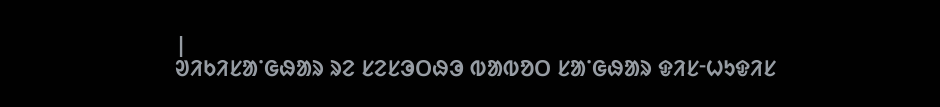|
ᱣᱤᱠᱤᱥᱟᱸᱜᱷᱟᱨ ᱨᱮ ᱥᱮᱥᱳᱛᱷᱳ ᱵᱟᱵᱚᱛ ᱥᱟᱸᱜᱷᱟᱨ ᱫᱤᱥᱼᱦᱩᱫᱤᱥ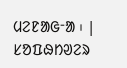ᱢᱮᱱᱟᱜᱼᱟ ᱾ |
ᱥᱚᱯᱷᱴᱣᱮᱨ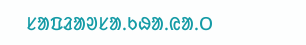ᱥᱟᱯᱲᱟᱣᱥᱟᱹᱠᱷᱟᱹᱭᱟᱹᱛ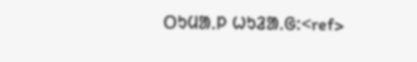ᱛᱩᱢᱟᱹᱞ ᱦᱩᱲᱟᱹᱜ:<ref>